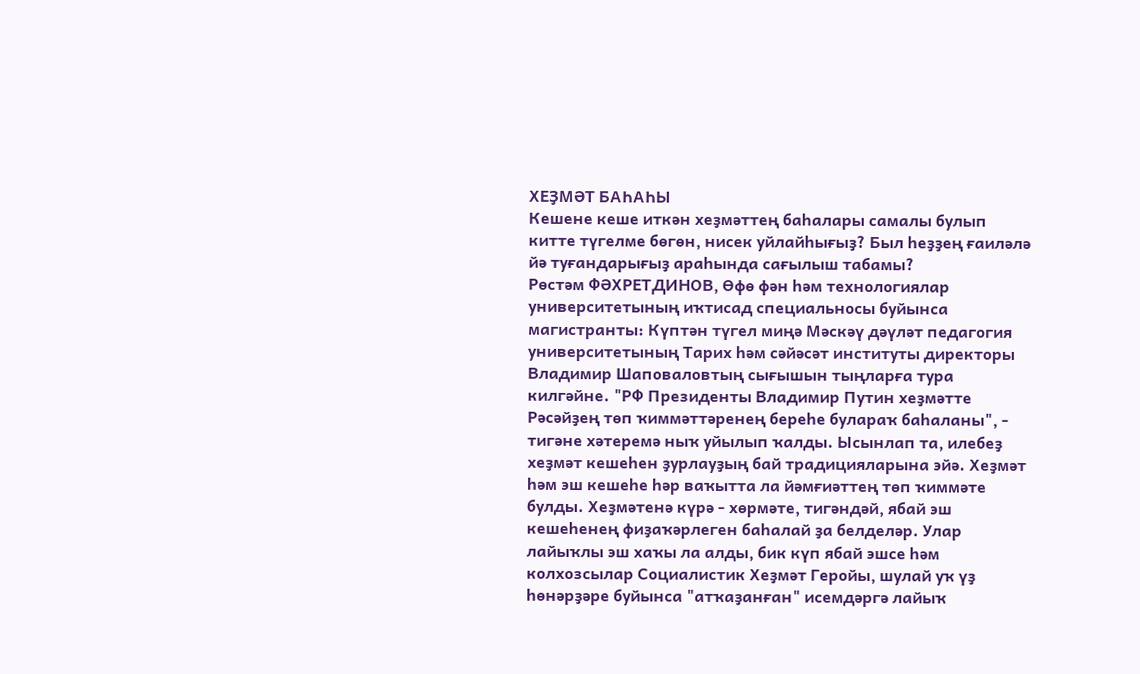ХЕҘМӘТ БАҺАҺЫ
Кешене кеше иткән хеҙмәттең баһалары самалы булып китте түгелме бөгөн, нисек уйлайһығыҙ? Был һеҙҙең ғаиләлә йә туғандарығыҙ араһында сағылыш табамы?
Рөстәм ФӘХРЕТДИНОВ, Өфө фән һәм технологиялар университетының иҡтисад специальносы буйынса магистранты: Күптән түгел миңә Мәскәү дәүләт педагогия университетының Тарих һәм сәйәсәт институты директоры Владимир Шаповаловтың сығышын тыңларға тура килгәйне. "РФ Президенты Владимир Путин хеҙмәтте Рәсәйҙең төп ҡиммәттәренең береһе булараҡ баһаланы", - тигәне хәтеремә ныҡ уйылып ҡалды. Ысынлап та, илебеҙ хеҙмәт кешеһен ҙурлауҙың бай традицияларына эйә. Хеҙмәт һәм эш кешеһе һәр ваҡытта ла йәмғиәттең төп ҡиммәте булды. Хеҙмәтенә күрә - хөрмәте, тигәндәй, ябай эш кешеһенең фиҙаҡәрлеген баһалай ҙа белделәр. Улар лайыҡлы эш хаҡы ла алды, бик күп ябай эшсе һәм колхозсылар Социалистик Хеҙмәт Геройы, шулай уҡ үҙ һөнәрҙәре буйынса "атҡаҙанған" исемдәргә лайыҡ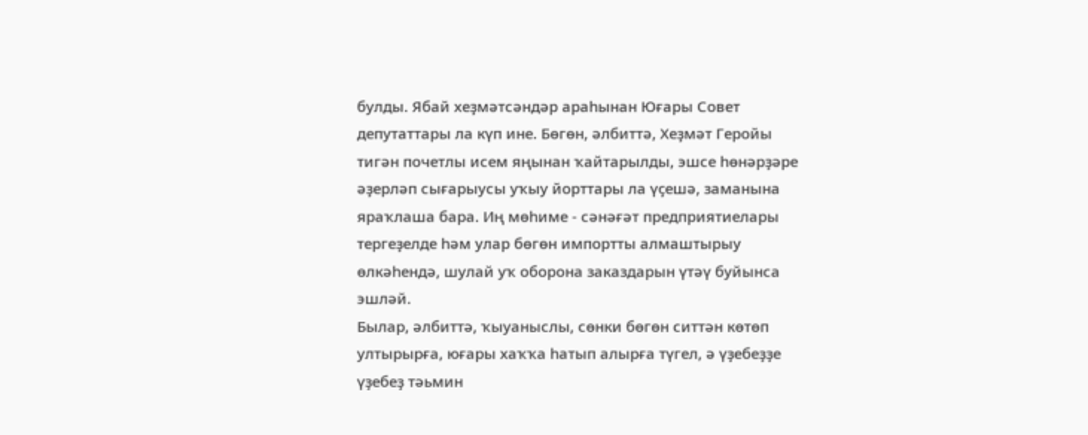булды. Ябай хеҙмәтсәндәр араһынан Юғары Совет депутаттары ла күп ине. Бөгөн, әлбиттә, Хеҙмәт Геройы тигән почетлы исем яңынан ҡайтарылды, эшсе һөнәрҙәре әҙерләп сығарыусы уҡыу йорттары ла үҫешә, заманына яраҡлаша бара. Иң мөһиме - сәнәғәт предприятиелары тергеҙелде һәм улар бөгөн импортты алмаштырыу өлкәһендә, шулай уҡ оборона заказдарын үтәү буйынса эшләй.
Былар, әлбиттә, ҡыуаныслы, сөнки бөгөн ситтән көтөп ултырырға, юғары хаҡҡа һатып алырға түгел, ә үҙебеҙҙе үҙебеҙ тәьмин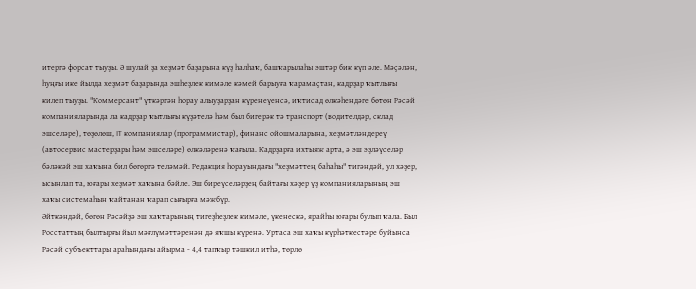итергә форсат тыуҙы. Ә шулай ҙа хеҙмәт баҙарына күҙ һалһаҡ, башҡарылаһы эштәр бик күп әле. Мәҫәлән, һуңғы ике йылда хеҙмәт баҙарында эшһеҙлек кимәле кәмей барыуға ҡарамаҫтан, кадрҙар ҡытлығы килеп тыуҙы. "Коммерсант" үткәргән һорау алыуҙарҙан күренеүенсә, иҡтисад өлкәһендәге бөтөн Рәсәй компанияларында ла кадрҙар ҡытлығы күҙәтелә һәм был бигерәк тә транспорт (водителдәр, склад эшселәре), төҙөлөш, IT компаниялар (программистар), финанс ойошмаларына, хеҙмәтләндереү (автосервис мастерҙары һәм эшселәре) өлкәләренә ҡағыла. Кадрҙарға ихтыяж арта, ә эш эҙләүселәр бәләкәй эш хаҡына бил бөгөргә теләмәй. Редакция һорауындағы "хеҙмәттең баһаһы" тигәндәй, ул хәҙер, ысынлап та, юғары хеҙмәт хаҡына бәйле. Эш биреүселәрҙең байтағы хәҙер үҙ компанияларының эш хаҡы системаһын ҡайтанан ҡарап сығырға мәжбүр.
Әйткәндәй, бөгөн Рәсәйҙә эш хаҡтарының тигеҙһеҙлек кимәле, үкенескә, ярайһы юғары булып ҡала. Был Росстаттың былтырғы йыл мәғлүмәттәренән дә яҡшы күренә. Уртаса эш хаҡы күрһәткестәре буйынса Рәсәй субъекттары араһындағы айырма - 4,4 тапҡыр тәшкил итһә, төрлө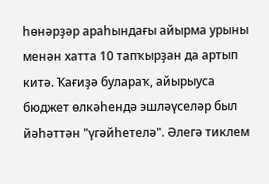һөнәрҙәр араһындағы айырма урыны менән хатта 10 тапҡырҙан да артып китә. Ҡағиҙә булараҡ, айырыуса бюджет өлкәһендә эшләүселәр был йәһәттән "үгәйһетелә". Әлегә тиклем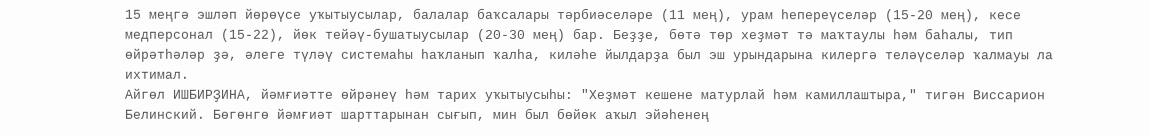15 меңгә эшләп йөрөүсе уҡытыусылар, балалар баҡсалары тәрбиәселәре (11 мең), урам һепереүселәр (15-20 мең), кесе медперсонал (15-22), йөк тейәү-бушатыусылар (20-30 мең) бар. Беҙҙе, бөтә төр хеҙмәт тә маҡтаулы һәм баһалы, тип өйрәтһәләр ҙә, әлеге түләү системаһы һаҡланып ҡалһа, киләһе йылдарҙа был эш урындарына килергә теләүселәр ҡалмауы ла ихтимал.
Айгөл ИШБИРҘИНА, йәмғиәтте өйрәнеү һәм тарих уҡытыусыһы: "Хеҙмәт кешене матурлай һәм камиллаштыра," тигән Виссарион Белинский. Бөгөнгө йәмғиәт шарттарынан сығып, мин был бөйөк аҡыл эйәһенең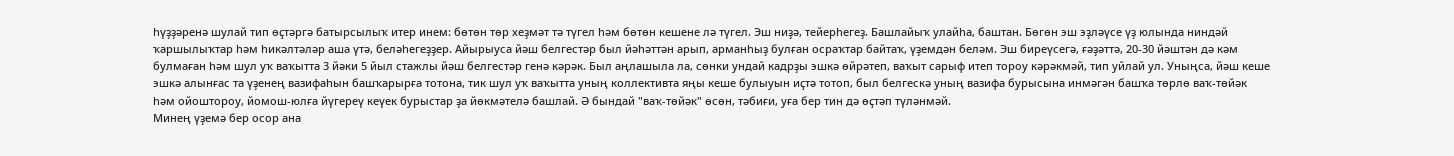һүҙҙәренә шулай тип өҫтәргә батырсылыҡ итер инем: бөтөн төр хеҙмәт тә түгел һәм бөтөн кешене лә түгел. Эш ниҙә, тейерһегеҙ. Башлайыҡ улайһа, баштан. Бөгөн эш эҙләүсе үҙ юлында ниндәй ҡаршылыҡтар һәм һикәлтәләр аша үтә, беләһегеҙҙер. Айырыуса йәш белгестәр был йәһәттән арып, арманһыҙ булған осраҡтар байтаҡ, үҙемдән беләм. Эш биреүсегә, ғәҙәттә, 20-30 йәштән дә кәм булмаған һәм шул уҡ ваҡытта 3 йәки 5 йыл стажлы йәш белгестәр генә кәрәк. Был аңлашыла ла, сөнки ундай кадрҙы эшкә өйрәтеп, ваҡыт сарыф итеп тороу кәрәкмәй, тип уйлай ул. Уныңса, йәш кеше эшкә алынғас та үҙенең вазифаһын башҡарырға тотона, тик шул уҡ ваҡытта уның коллективта яңы кеше булыуын иҫтә тотоп, был белгескә уның вазифа бурысына инмәгән башҡа төрлө ваҡ-төйәк һәм ойоштороу, йомош-юлға йүгереү кеүек бурыстар ҙа йөкмәтелә башлай. Ә бындай "ваҡ-төйәк" өсөн, тәбиғи, уға бер тин дә өҫтәп түләнмәй.
Минең үҙемә бер осор ана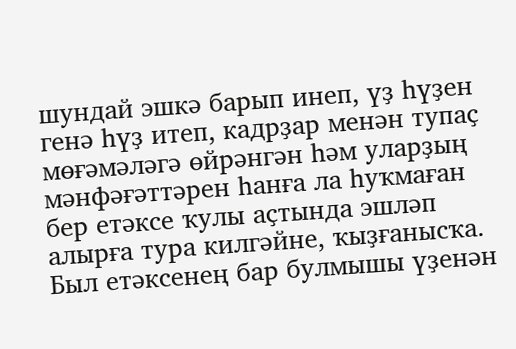шундай эшкә барып инеп, үҙ һүҙен генә һүҙ итеп, кадрҙар менән тупаҫ мөғәмәләгә өйрәнгән һәм уларҙың мәнфәғәттәрен һанға ла һуҡмаған бер етәксе ҡулы аҫтында эшләп алырға тура килгәйне, ҡыҙғанысҡа. Был етәксенең бар булмышы үҙенән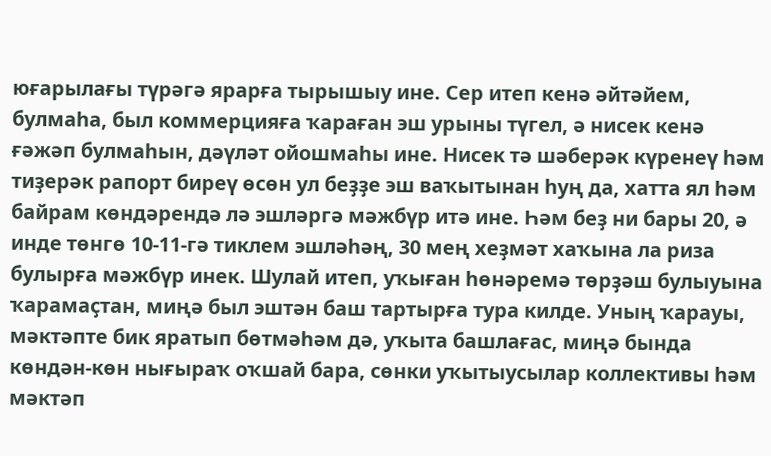юғарылағы түрәгә ярарға тырышыу ине. Сер итеп кенә әйтәйем, булмаһа, был коммерцияға ҡараған эш урыны түгел, ә нисек кенә ғәжәп булмаһын, дәүләт ойошмаһы ине. Нисек тә шәберәк күренеү һәм тиҙерәк рапорт биреү өсөн ул беҙҙе эш ваҡытынан һуң да, хатта ял һәм байрам көндәрендә лә эшләргә мәжбүр итә ине. Һәм беҙ ни бары 20, ә инде төнгө 10-11-гә тиклем эшләһәң, 30 мең хеҙмәт хаҡына ла риза булырға мәжбүр инек. Шулай итеп, уҡыған һөнәремә төрҙәш булыуына ҡарамаҫтан, миңә был эштән баш тартырға тура килде. Уның ҡарауы, мәктәпте бик яратып бөтмәһәм дә, уҡыта башлағас, миңә бында көндән-көн нығыраҡ оҡшай бара, сөнки уҡытыусылар коллективы һәм мәктәп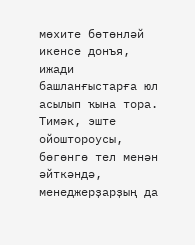мөхите бөтөнләй икенсе донъя, ижади башланғыстарға юл асылып ҡына тора.
Тимәк, эште ойоштороусы, бөгөнгө тел менән әйткәндә, менеджерҙарҙың да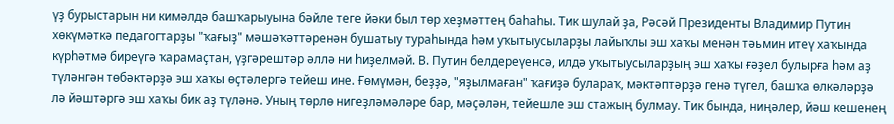үҙ бурыстарын ни кимәлдә башҡарыуына бәйле теге йәки был төр хеҙмәттең баһаһы. Тик шулай ҙа, Рәсәй Президенты Владимир Путин хөкүмәткә педагогтарҙы "ҡағыҙ" мәшәҡәттәренән бушатыу тураһында һәм уҡытыусыларҙы лайыҡлы эш хаҡы менән тәьмин итеү хаҡында күрһәтмә биреүгә ҡарамаҫтан, үҙгәрештәр әллә ни һиҙелмәй. В. Путин белдереүенсә, илдә уҡытыусыларҙың эш хаҡы ғәҙел булырға һәм аҙ түләнгән төбәктәрҙә эш хаҡы өҫтәлергә тейеш ине. Ғөмүмән, беҙҙә, "яҙылмаған" ҡағиҙә булараҡ, мәктәптәрҙә генә түгел, башҡа өлкәләрҙә лә йәштәргә эш хаҡы бик аҙ түләнә. Уның төрлө нигеҙләмәләре бар, мәҫәлән, тейешле эш стажың булмау. Тик бында, ниңәлер, йәш кешенең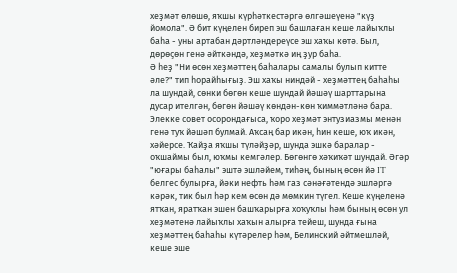хеҙмәт өлөшө, яҡшы күрһәткестәргә өлгәшеүенә "күҙ йомола". Ә бит күңелен биреп эш башлаған кеше лайыҡлы баһа - уны артабан дәртләндереүсе эш хаҡы көтә. Был, дөрөҫөн генә әйткәндә, хеҙмәткә иң ҙур баһа.
Ә һеҙ "Ни өсөн хеҙмәттең баһалары самалы булып китте әле?" тип һорайһығыҙ. Эш хаҡы ниндәй - хеҙмәттең баһаһы ла шундай, сөнки бөгөн кеше шундай йәшәү шарттарына дусар ителгән, бөгөн йәшәү көндән-көн ҡиммәтләнә бара. Элекке совет осорондағыса, ҡоро хеҙмәт энтузиазмы менән генә туҡ йәшәп булмай. Аҡсаң бар икән, һин кеше, юҡ икән, хәйерсе. Ҡайҙа яҡшы түләйҙәр, шунда эшкә баралар - оҡшаймы был, юҡмы кемгәлер. Бөгөнгө хәҡиҡәт шундай. Әгәр "юғары баһалы" эштә эшләйем, тиһәң, бының өсөн йә IT белгес булырға, йәки нефть һәм газ сәнәғәтендә эшләргә кәрәк, тик был һәр кем өсөн дә мөмкин түгел. Кеше күңеленә ятҡан, яратҡан эшен башҡарырға хоҡуҡлы һәм бының өсөн ул хеҙмәтенә лайыҡлы хаҡын алырға тейеш, шунда ғына хеҙмәттең баһаһы күтәрелер һәм, Белинский әйтмешләй, кеше эше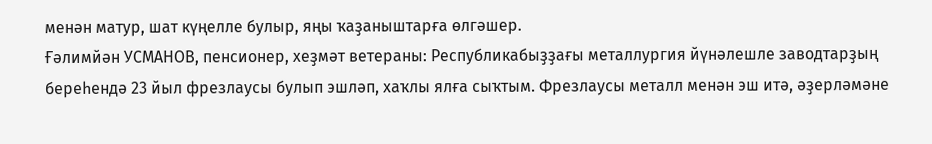менән матур, шат күңелле булыр, яңы ҡаҙаныштарға өлгәшер.
Ғәлимйән УСМАНОВ, пенсионер, хеҙмәт ветераны: Республикабыҙҙағы металлургия йүнәлешле заводтарҙың береһендә 23 йыл фрезлаусы булып эшләп, хаҡлы ялға сыҡтым. Фрезлаусы металл менән эш итә, әҙерләмәне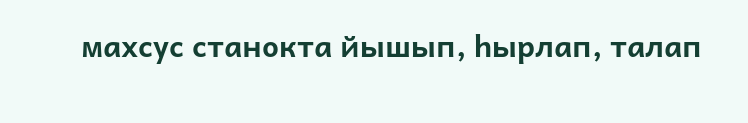махсус станокта йышып, һырлап, талап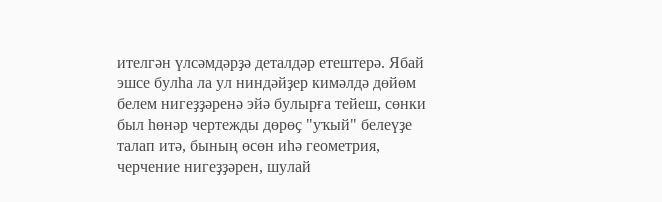ителгән үлсәмдәрҙә деталдәр етештерә. Ябай эшсе булһа ла ул ниндәйҙер кимәлдә дөйөм белем нигеҙҙәренә эйә булырға тейеш, сөнки был һөнәр чертежды дөрөҫ "уҡый" белеүҙе талап итә, бының өсөн иһә геометрия, черчение нигеҙҙәрен, шулай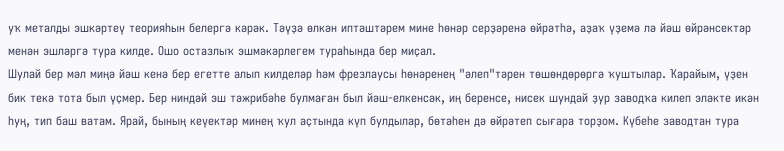уҡ металды эшкәртеү теорияһын белергә кәрәк. Тәүҙә өлкән иптәштәрем мине һөнәр серҙәренә өйрәтһә, аҙаҡ үҙемә лә йәш өйрәнсектәр менән эшләргә тура килде. Ошо остазлыҡ эшмәкәрлегем тураһында бер миҫал.
Шулай бер мәл миңә йәш кенә бер егетте алып килделәр һәм фрезлаусы һөнәренең "әлеп"тәрен төшөндөрөргә ҡуштылар. Ҡарайым, үҙен бик текә тота был үҫмер. Бер ниндәй эш тәжрибәһе булмаған был йәш-елкенсәк, иң беренсе, нисек шундай ҙур заводҡа килеп эләкте икән һуң, тип баш ватам. Ярай, бының кеүектәр минең ҡул аҫтында күп булдылар, бөтәһен дә өйрәтеп сығара торҙом. Күбеһе заводтан тура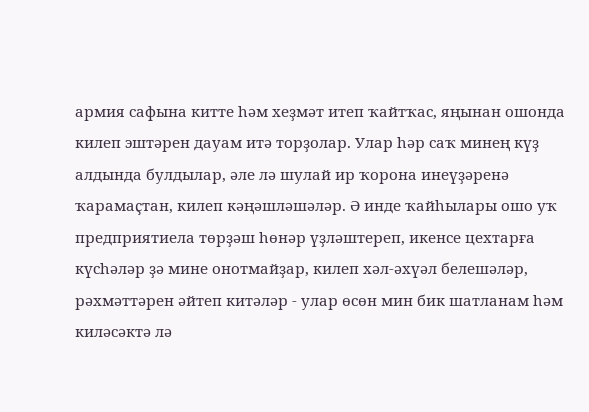армия сафына китте һәм хеҙмәт итеп ҡайтҡас, яңынан ошонда килеп эштәрен дауам итә торҙолар. Улар һәр саҡ минең күҙ алдында булдылар, әле лә шулай ир ҡорона инеүҙәренә ҡарамаҫтан, килеп кәңәшләшәләр. Ә инде ҡайһылары ошо уҡ предприятиела төрҙәш һөнәр үҙләштереп, икенсе цехтарға күсһәләр ҙә мине онотмайҙар, килеп хәл-әхүәл белешәләр, рәхмәттәрен әйтеп китәләр - улар өсөн мин бик шатланам һәм киләсәктә лә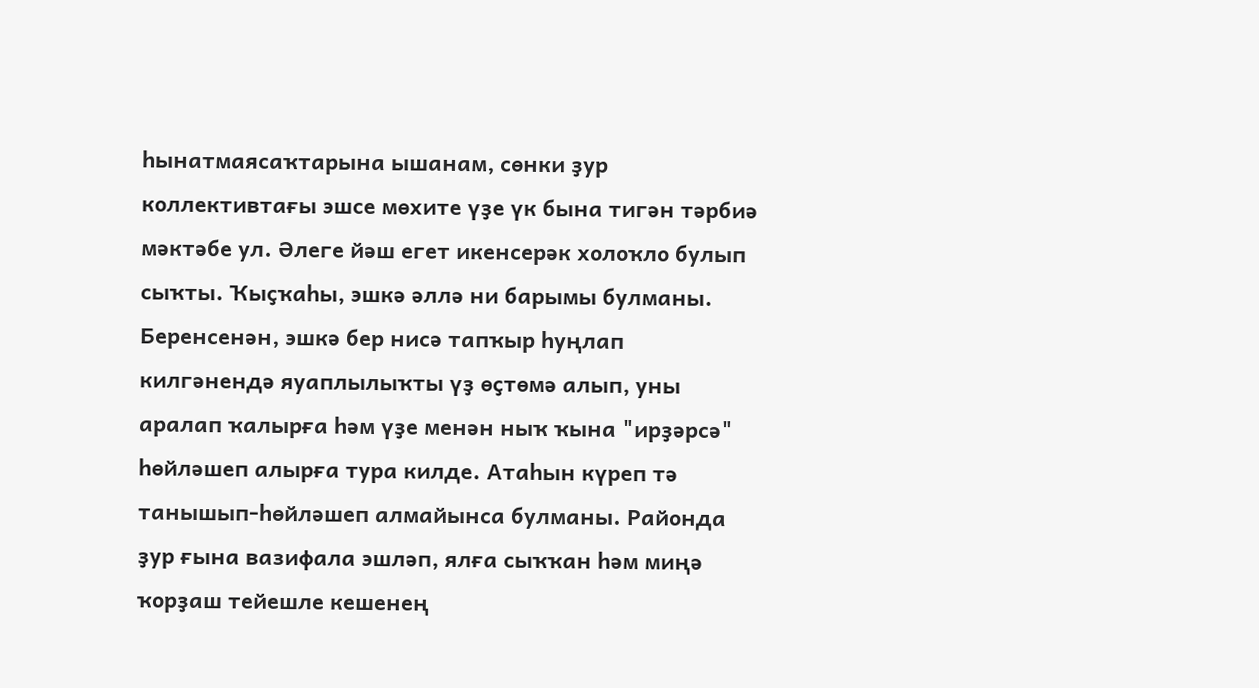һынатмаясаҡтарына ышанам, сөнки ҙур коллективтағы эшсе мөхите үҙе үк бына тигән тәрбиә мәктәбе ул. Әлеге йәш егет икенсерәк холоҡло булып сыҡты. Ҡыҫҡаһы, эшкә әллә ни барымы булманы. Беренсенән, эшкә бер нисә тапҡыр һуңлап килгәнендә яуаплылыҡты үҙ өҫтөмә алып, уны аралап ҡалырға һәм үҙе менән ныҡ ҡына "ирҙәрсә" һөйләшеп алырға тура килде. Атаһын күреп тә танышып-һөйләшеп алмайынса булманы. Районда ҙур ғына вазифала эшләп, ялға сыҡҡан һәм миңә ҡорҙаш тейешле кешенең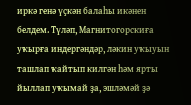иркә генә үҫкән балаһы икәнен белдем. Түләп, Магнитогорскиға уҡырға индергәндәр, ләкин уҡыуын ташлап ҡайтып килгән һәм ярты йыллап уҡымай ҙа, эшләмәй ҙә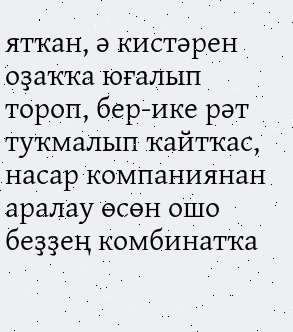ятҡан, ә кистәрен оҙаҡҡа юғалып тороп, бер-ике рәт туҡмалып ҡайтҡас, насар компаниянан аралау өсөн ошо беҙҙең комбинатҡа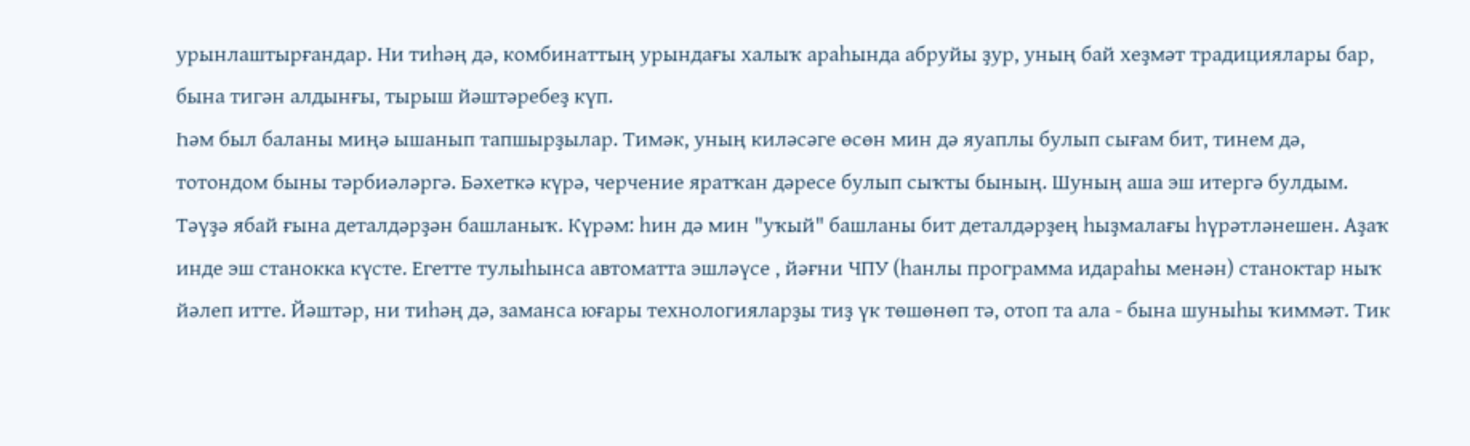урынлаштырғандар. Ни тиһәң дә, комбинаттың урындағы халыҡ араһында абруйы ҙур, уның бай хеҙмәт традициялары бар, бына тигән алдынғы, тырыш йәштәребеҙ күп.
Һәм был баланы миңә ышанып тапшырҙылар. Тимәк, уның киләсәге өсөн мин дә яуаплы булып сығам бит, тинем дә, тотондом быны тәрбиәләргә. Бәхеткә күрә, черчение яратҡан дәресе булып сыҡты бының. Шуның аша эш итергә булдым. Тәүҙә ябай ғына деталдәрҙән башланыҡ. Күрәм: һин дә мин "уҡый" башланы бит деталдәрҙең һыҙмалағы һүрәтләнешен. Аҙаҡ инде эш станокка күсте. Егетте тулыһынса автоматта эшләүсе , йәғни ЧПУ (һанлы программа идараһы менән) станоктар ныҡ йәлеп итте. Йәштәр, ни тиһәң дә, заманса юғары технологияларҙы тиҙ үк төшөнөп тә, отоп та ала - бына шуныһы ҡиммәт. Тик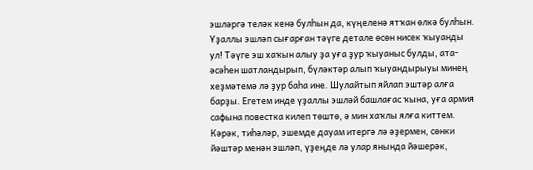эшләргә теләк кенә булһын да, күңеленә ятҡан өлкә булһын. Үҙаллы эшләп сығарған тәүге детале өсөн нисек ҡыуанды ул! Тәүге эш хаҡын алыу ҙа уға ҙур ҡыуаныс булды, ата-әсәһен шатландырып, бүләктәр алып ҡыуандырыуы минең хеҙмәтемә лә ҙур баһа ине. Шулайтып яйлап эштәр алға барҙы. Егетем инде үҙаллы эшләй башлағас ҡына, уға армия сафына повестка килеп төштө, ә мин хаҡлы ялға киттем.
Кәрәк, тиһәләр, эшемде дауам итергә лә әҙермен, сөнки йәштәр менән эшләп, үҙеңде лә улар янында йәшерәк,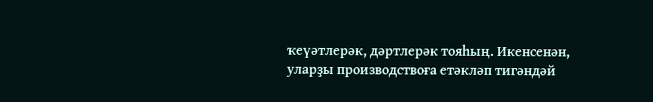ҡеүәтлерәк, дәртлерәк тояһың. Икенсенән, уларҙы производствоға етәкләп тигәндәй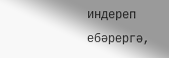индереп ебәрергә,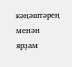кәңәштәрең менән ярҙам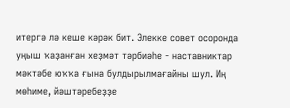итергә лә кеше кәрәк бит. Элекке совет осоронда уңыш ҡаҙанған хеҙмәт тәрбиәһе - наставниктар мәктәбе юҡҡа ғына булдырылмағайны шул. Иң мөһиме, йәштәребеҙҙе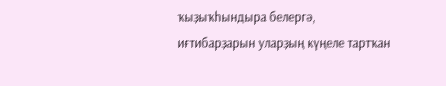ҡыҙыҡһындыра белергә, иғтибарҙарын уларҙың күңеле тартҡан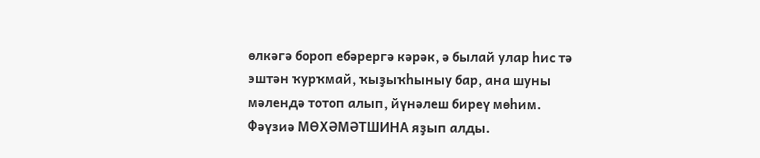өлкәгә бороп ебәрергә кәрәк, ә былай улар һис тә эштән ҡурҡмай, ҡыҙыҡһыныу бар, ана шуны мәлендә тотоп алып, йүнәлеш биреү мөһим.
Фәүзиә МӨХӘМӘТШИНА яҙып алды.